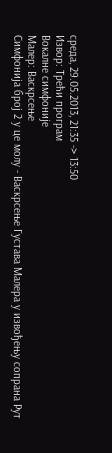среда, 29.05.2013, 21:35 -> 13:50
Извор: Трећи програм
Вокалне симфоније
Малер: Васкрсење
Симфонија број 2 у це молу - Васкрсење Густава Малера у извођењу сопрана Рут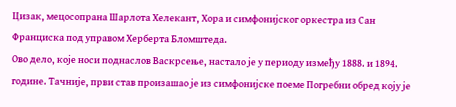Цизак, мецосопрана Шарлота Хелекант, Хора и симфонијског оркестра из Сан Франциска под управом Херберта Бломштеда.
Ово дело, које носи поднаслов Васкрсење, настало је у периоду између 1888. и 1894. године. Тачније, први став произашао је из симфонијске поеме Погребни обред коју је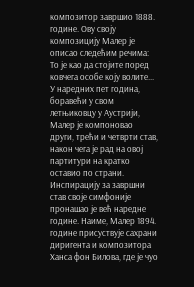композитор завршио 1888. године. Ову своју композицију Малер је описао следећим речима: То је као да стојите поред ковчега особе коју волите...
У наредних пет година, боравећи у свом летњиковцу у Аустрији, Малер је компоновао други, трећи и четврти став, након чега је рад на овој партитури на кратко оставио по страни. Инспирацију за завршни став своје симфоније пронашао је већ наредне године. Наиме, Малер 1894. године присуствује сахрани диригента и композитора Ханса фон Билова, где је чуо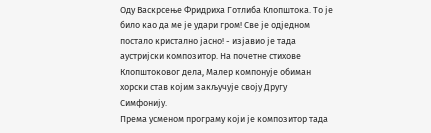Оду Васкрсење Фридриха Готлиба Клопштока. То је било као да ме је удари гром! Све је одједном постало кристално јасно! - изјавио је тада аустријски композитор. На почетне стихове Клопштоковог дела, Малер компонује обиман хорски став којим закључује своју Другу Симфонију.
Према усменом програму који је композитор тада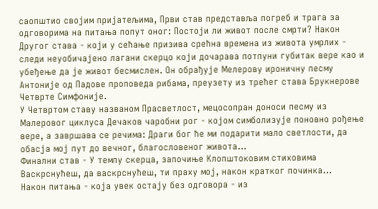саопштио својим пријатељима, Први став представља погреб и трага за одговорима на питања попут оног: Постоји ли живот после смрти? Након Другог става - који у сећање призива срећна времена из живота умрлих - следи неуобичајено лагани скерцо који дочарава потпуни губитак вере као и убеђење да је живот бесмислен. Он обрађује Мелерову ироничну песму Антоније од Падове проповеда рибама, преузету из трећег става Брукнерове Четврте Симфоније.
У Четвртом ставу названом Прасветлост, мецосопран доноси песму из Малеровог циклуса Дечаков чаробни рог - којом симболизује поновно рођење вере, а завршава се речима: Драги бог ће ми подарити мало светлости, да обасја мој пут до вечног, благословеног живота...
Финални став - У темпу скерца, започиње Клопштоковим стиховима Васкрснућеш, да васкрснућеш, ти праху мој, након кратког починка...
Након питања - која увек остају без одговора - из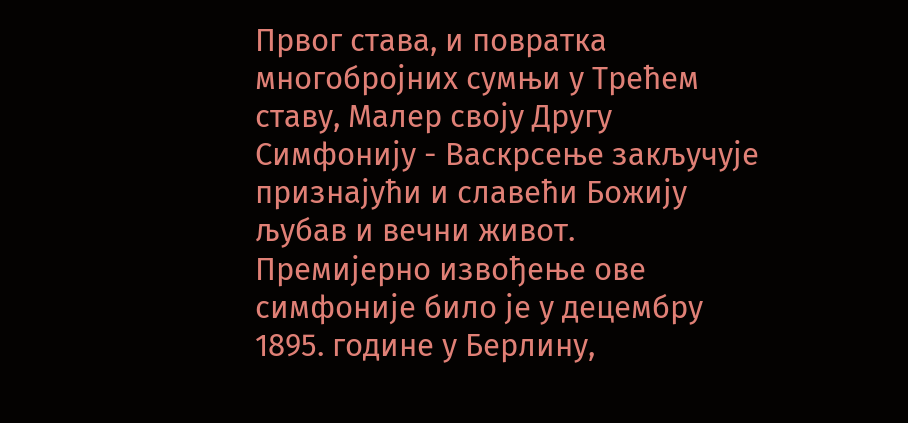Првог става, и повратка многобројних сумњи у Трећем ставу, Малер своју Другу Симфонију - Васкрсење закључује признајући и славећи Божију љубав и вечни живот.
Премијерно извођење ове симфоније било је у децембру 1895. године у Берлину,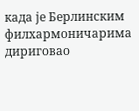када је Берлинским филхармоничарима дириговао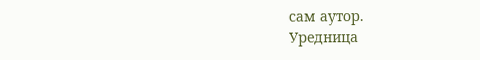сам аутор.
Уредница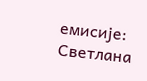емисије: Светлана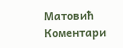Матовић
Коментари